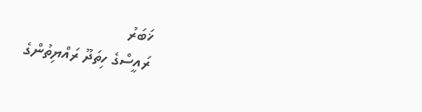ޚަބަރު
ރައީސްގެ ހިތަދޫ ރައްޔިތުންގެ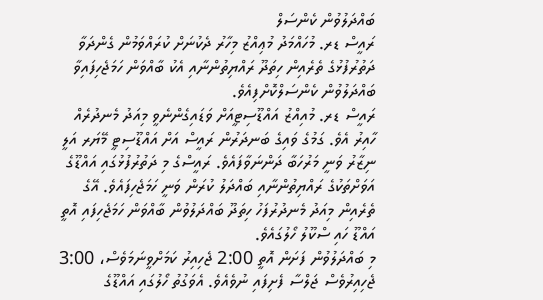ބައްދަލުވުން ކެންސަލް
ރައީސް ޑރ. މުހައްމަދު މުޢިއްޒު މިހާރު ދެކުނަށް ކުރައްވަމުން ގެންދަވާ ދަތުރުފުޅުގެ ތެރެއިން ހިތަދޫ ރައްޔިތުންނާއި އެކު ބާއްވަން ހަމަޖެހިފައިވާ ބައްދަލުވުން ކެންސަލްކޮށްފިއެވެ.
ރައީސް ޑރ. މުއިއްޒު އައްޑޫސިޓީއަށް ވަޑައިގެންނެވީ މިއަދު މެނދުރެއް ހާއިރު އެވެ. ގަމުގެ ވައިގެ ބަނދަރުން ރައީސް އަށް އައްޑޫސިޓީ މޭޔަރ އަލީ ނިޒާރު ވަނީ މަރުހަބާ ދަންނަވާފައެވެ. ރައީސްގެ މި ދަތުރުފުޅުގައި އައްޑޫގެ އަވަށްތަކުގެ ރައްޔިތުންނާއި ބައްދަލު ކުރަން ވަނީ ހަމަޖެހިފައެވެ. އޭގެ ތެރެއިން މިއަދު މެނދުރުފަހު ހިތަދޫ ބައްދަލުވުން ބާއްވަން ހަމަޖެހިފައި އޮތީ އައްޑޫ ހައި ސްކޫލު ހޯލުގައެވެ.
މި ބައްދަލުވުން ފަށަން އޮތީ 2:00 ޖެހިއިރު ކަމަށްވީނަމަވެސް، 3:00 ޖެހިއިރުވެސް ޖަލްސާ ފެށިފައި ނުވެއެވެ. އެވަގުތު ހޯލުގައި އައްޑޫގެ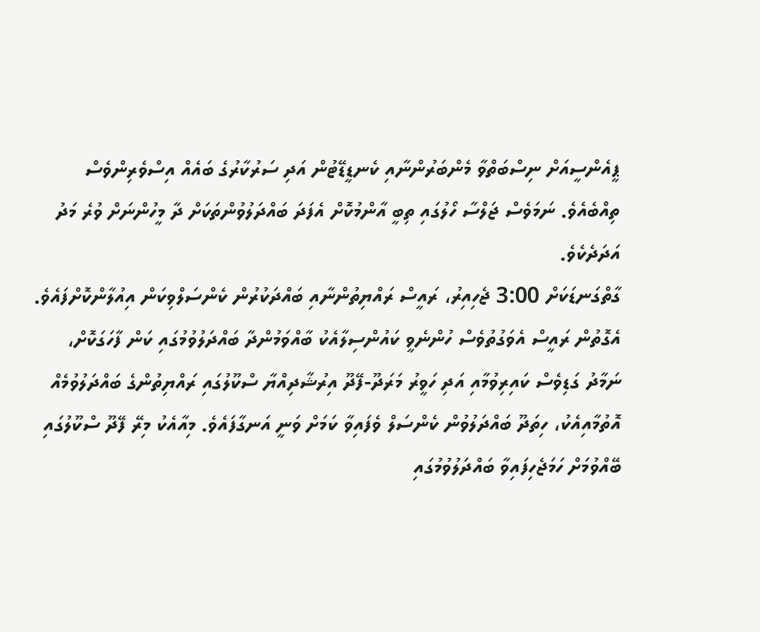ޕީއެންސީއަށް ނިސްބަތްވާ މެންބަރުންނާއި ކެނޑީޑޭޓުން އަދި ސަރުކާރުގެ ބައެއް އިސްވެރިންވެސް ތިއްބެއެވެ. ނަމަވެސް ޖަލްސާ ހޯލުގައި ތިބީ އާންމުކޮށް އެފަދަ ބައްދަލުވުންތަކަށް ދާ މީހުންނަށް ވުރެ މަދު އަދަދެކެވެ.
ގާތްގަނޑަކަށް 3:00 ޖެހިއިރު، ރައީސް ރައްޔިތުންނާއި ބައްދަކުރުން ކެންސަލްވިކަން އިއުލާންކޮށްފައެވެ. އެގޮތުން ރައީސް އެވަގުތުވެސް ހުންނެވީ ކައުންސިލާއެކު ބާއްވަމުންދާ ބައްދަލުވުމުގައި ކަން ފާހަގަކޮށް، ނަމާދު ގަޑިވެސް ކައިރިވުމާއި އަދި ހަވީރު މަރަދޫ-ފޭދޫ އިރުޝާދިއްޔާ ސްކޫލުގައި ރައްޔިތުންގެ ބައްދަލުވުމެއް އޮތުމާއިއެކު، ހިތަދޫ ބައްދަލުވުން ކެންސަލް ވެފައިވާ ކަމަށް ވަނީ އަނގާފައެވެ. މިއާއެކު މިރޭ ފޭދޫ ސްކޫލުގައި ބޭއްވުމަށް ހަމަޖެހިފައިވާ ބައްދަލުވުމުގައި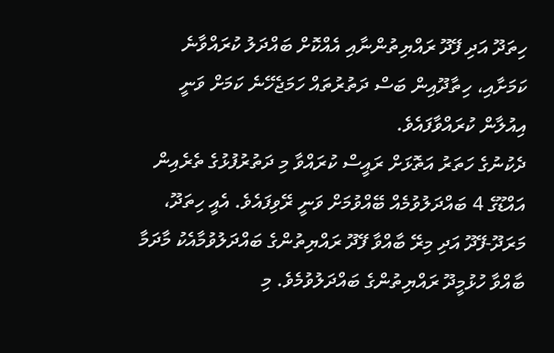ހިތަދޫ އަދި ފޭދޫ ރައްޔިތުންނާއި އެއްކޮށް ބައްދަލު ކުރައްވާނެ ކަމަށާއި، ހިތާދޫއިން ބަސް ދަތުރުތައް ހަމަޖެހޭނެ ކަމަށް ވަނީ އިއުލާން ކުރައްވާފައެވެ.
ދެކުނުގެ ހަތަރު އަތޮޅަށް ރައީސް ކުރައްވާ މި ދަތުރުފުޅުގެ ތެރެއިން އައްޑޫގެ 4 ބައްދަލުވުމެއް ބޭއްވުމަށް ވަނީ ރޭވިފައެވެ. އެއީ ހިތަދޫ، މަރަދޫ-ފޭދޫ އަދި މިރޭ ބާއްވާ ފޭދޫ ރައްޔިތުންގެ ބައްދަލުވުމާއެކު މާދަމާ ބާއްވާ ހުޅުމީދޫ ރައްޔިތުންގެ ބައްދަލުވުމެވެ. މި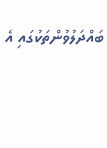ބައްދަލުވުންތަކުގައި އެ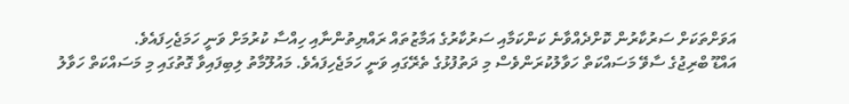އަވަށްތަކަށް ސަރުކާރުން ކޮށްދެއްވާނެ ކަންކަމާއި ސަރުކާރުގެ އަމާޒުތައް ރައްޔިތުންނާއި ހިއްސާ ކުރުމަށް ވަނީ ހަމަޖެހިފައެވެ.
އައްޑޫ ބްރިޖުގެ ސާވޭ މަސައްކަތް ހަވާލުކުރަންވެސް މި ދަތުފުޅުގެ ތެރޭގައި ވަނީ ހަމަޖެހިފައެވެ. މައުލޫމާތު ލިބިފައިވާ ގޮތުގައި މި މަސައްކަތް ހަވާލު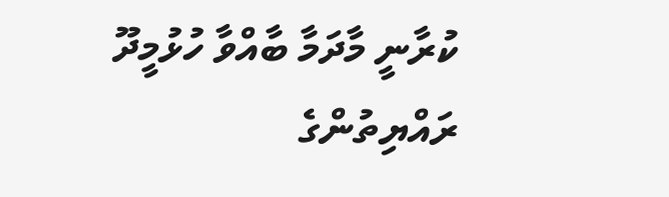ކުރާނީ މާދަމާ ބާއްވާ ހުޅުމީދޫ ރައްޔިތުންގެ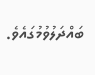ބައްދަލުވުމުގައެވެ.